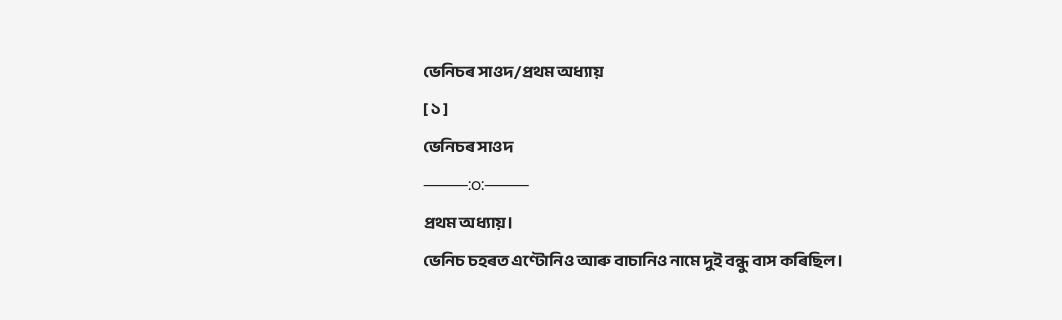ভেনিচৰ সাওদ/প্ৰথম অধ্যায়
[ ১ ]
ভেনিচৰ সাওদ
⸻:o:⸻
প্ৰথম অধ্যায়।
ভেনিচ চহৰত এণ্টোনিও আৰু বাচানিও নামে দুই বন্ধু বাস কৰিছিল।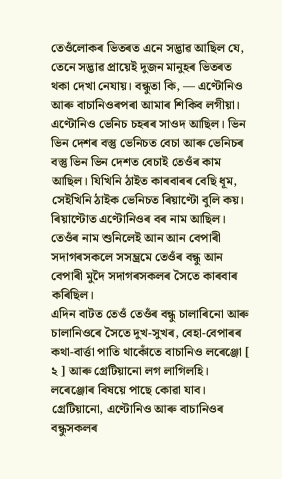তেওঁলোকৰ ভিতৰত এনে সদ্ভাৱ আছিল যে, তেনে সদ্ভাৱ প্ৰায়েই দুজন মানুহৰ ভিতৰত থকা দেখা নেযায়। বন্ধুতা কি, — এণ্টোনিও আৰু বাচানিওৰপৰা আমাৰ শিকিব লগীয়া। এণ্টোনিও ভেনিচ চহৰৰ সাওদ আছিল। ভিন ভিন দেশৰ বস্তু ভেনিচত বেচা আৰু ভেনিচৰ বস্তু ভিন ভিন দেশত বেচাই তেওঁৰ কাম আছিল। যিখিনি ঠাইত কাৰবাৰৰ বেছি ধূম, সেইখিনি ঠাইক ভেনিচত ৰিয়াণ্টো বুলি কয়। ৰিয়াণ্টোত এণ্টোনিওৰ বৰ নাম আছিল। তেওঁৰ নাম শুনিলেই আন আন বেপাৰী সদাগৰসকলে সসম্ভ্ৰমে তেওঁৰ বন্ধু আন বেপাৰী মুদৈ সদাগৰসকলৰ সৈতে কাৰবাৰ কৰিছিল।
এদিন বাটত তেওঁ তেওঁৰ বন্ধু চালাৰিনো আৰু চালানিওৰে সৈতে দুখ-সুখৰ, বেহা-বেপাৰৰ কথা-বাৰ্ত্তা পাতি থাকোঁতে বাচানিও লৰেঞ্জো [ ২ ] আৰু গ্ৰেটিয়ানো লগ লাগিলহি। লৰেঞ্জোৰ বিষয়ে পাছে কোৱা যাব। গ্ৰেটিয়ানো, এণ্টোনিও আৰু বাচানিওৰ বন্ধুসকলৰ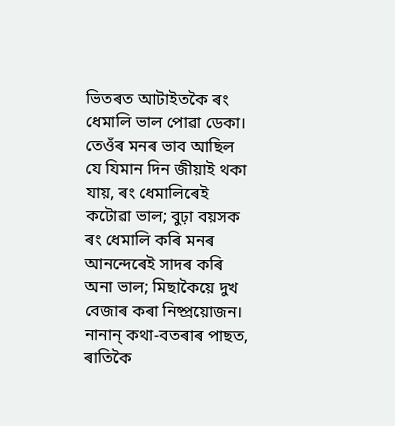ভিতৰত আটাইতকৈ ৰং ধেমালি ভাল পোৱা ডেকা। তেওঁৰ মনৰ ভাব আছিল যে যিমান দিন জীয়াই থকা যায়, ৰং ধেমালিৰেই কটোৱা ভাল; বুঢ়া বয়সক ৰং ধেমালি কৰি মনৰ আনন্দেৰেই সাদৰ কৰি অনা ভাল; মিছাকৈয়ে দুখ বেজাৰ কৰা নিষ্প্ৰয়োজন।
নানান্ কথা-বতৰাৰ পাছত, ৰাতিকৈ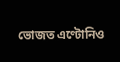ভোজত এণ্টোনিও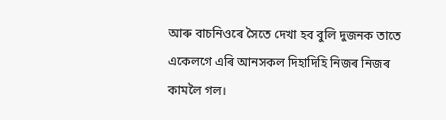আৰু বাচনিওৰে সৈতে দেখা হব বুলি দুজনক তাতে একেলগে এৰি আনসকল দিহাদিহি নিজৰ নিজৰ কামলৈ গল।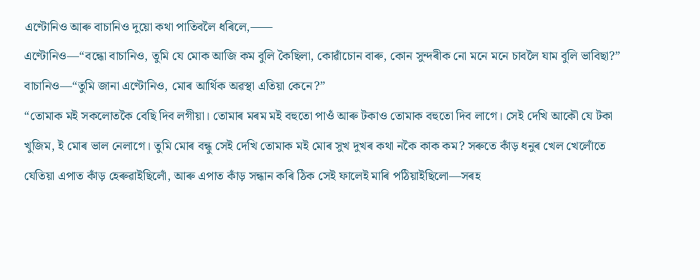এণ্টোনিও আৰু বাচানিও দুয়ো কথা পাতিবলৈ ধৰিলে,⸺
এণ্টোনিও—“বন্ধো বাচানিও, তুমি যে মোক আজি কম বুলি কৈছিলা, কোৱাঁচোন বাৰু, কোন সুন্দৰীক নো মনে মনে চাবলৈ যাম বুলি ভাবিছা?”
বাচানিও—“তুমি জানা এণ্টোনিও, মোৰ আৰ্থিক অৱস্থা এতিয়া কেনে?”
“তোমাক মই সকলোতকৈ বেছি দিব লগীয়া। তোমাৰ মৰম মই বহুতো পাওঁ আৰু টকাও তোমাক বহুতো দিব লাগে। সেই দেখি আকৌ যে টকা খুজিম, ই মোৰ ভাল নেলাগে। তুমি মোৰ বন্ধু সেই দেখি তোমাক মই মোৰ সুখ দুখৰ কথা নকৈ কাক কম? সৰুতে কাঁড় ধনুৰ খেল খেলোঁতে যেতিয়া এপাত কাঁড় হেৰুৱাইছিলোঁ, আৰু এপাত কাঁড় সন্ধান কৰি ঠিক সেই ফালেই মাৰি পঠিয়াইছিলো—সৰহ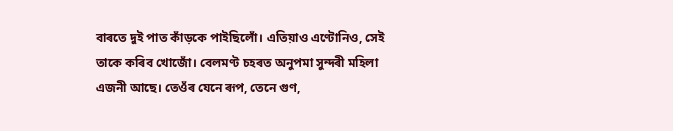বাৰতে দুই পাত কাঁড়কে পাইছিলোঁ। এতিয়াও এণ্টোনিও, সেই তাকে কৰিব খোজোঁ। বেলমণ্ট চহৰত অনুপমা সুন্দৰী মহিলা এজনী আছে। তেওঁৰ যেনে ৰূপ, তেনে গুণ,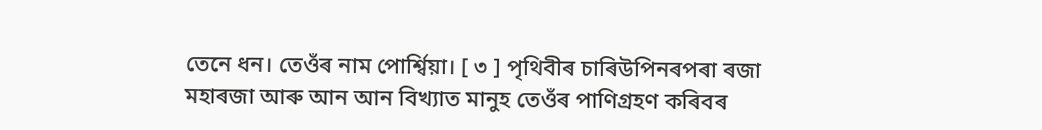তেনে ধন। তেওঁৰ নাম পোৰ্শ্বিয়া। [ ৩ ] পৃথিবীৰ চাৰিউপিনৰপৰা ৰজা মহাৰজা আৰু আন আন বিখ্যাত মানুহ তেওঁৰ পাণিগ্ৰহণ কৰিবৰ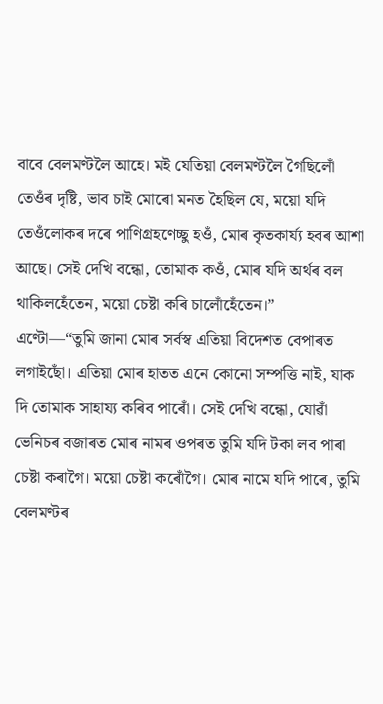বাবে বেলমণ্টলৈ আহে। মই যেতিয়া বেলমণ্টলৈ গৈছিলোঁ তেওঁৰ দৃষ্টি, ভাব চাই মোৰো মনত হৈছিল যে, ময়ো যদি তেওঁলোকৰ দৰে পাণিগ্ৰহণেচ্ছু হওঁ, মোৰ কৃতকাৰ্য্য হবৰ আশা আছে। সেই দেখি বন্ধো, তোমাক কওঁ, মোৰ যদি অৰ্থৰ বল থাকিলহেঁতেন, ময়ো চেষ্টা কৰি চালোঁহেঁতেন।”
এণ্টো—“তুমি জানা মোৰ সৰ্বস্ব এতিয়া বিদেশত বেপাৰত লগাইছোঁ। এতিয়া মোৰ হাতত এনে কোনো সম্পত্তি নাই, যাক দি তোমাক সাহায্য কৰিব পাৰোঁ। সেই দেখি বন্ধো, যোৱাঁ ভেনিচৰ বজাৰত মোৰ নামৰ ওপৰত তুমি যদি টকা লব পাৰা চেষ্টা কৰাগৈ। ময়ো চেষ্টা কৰোঁগৈ। মোৰ নামে যদি পাৰে, তুমি বেলমণ্টৰ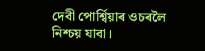দেবী পোৰ্শ্বিয়াৰ ওচৰলৈ নিশ্চয় যাবা।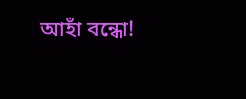আহাঁ বন্ধো!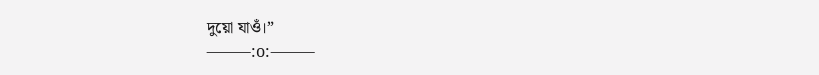দুয়ো যাওঁ।”
⸻:o:⸻